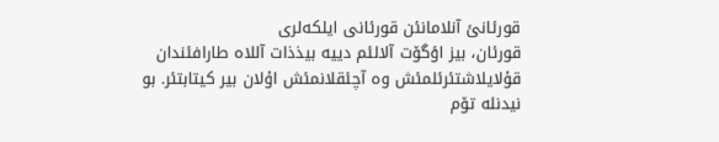قورئانئ آنلامانئن قورئانی ایلکەلری
قورئان، بیز اؤگۆت آلالئم دییە بیذذات آللاە طارافئندان قۇلایلاشتئرئلمئش وە آچئقلانمئش اۇلان بیر کیتابتئر. بو نیدنلە تۆم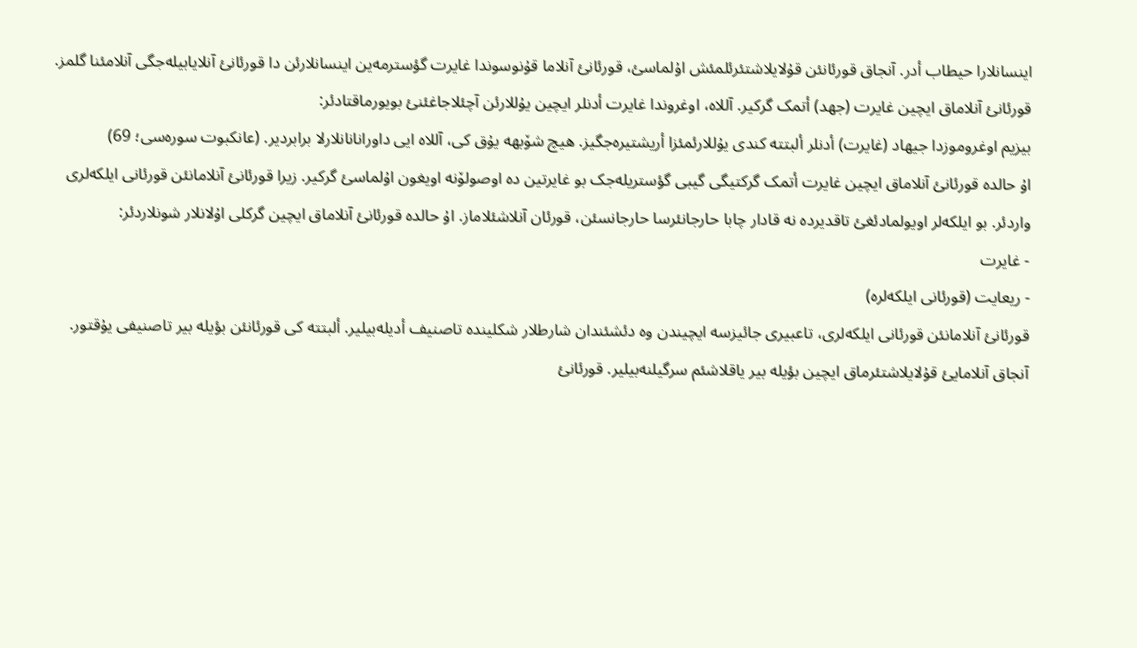اینسانلارا حیطاب أدر. آنجاق قورئانئن قۇلایلاشتئرئلمئش اۇلماسئ، قورئانئ آنلاما قۇنوسوندا غایرت گؤسترمەین اینسانلارئن دا قورئانئ آنلایابیلەجگی آنلامئنا گلمز. قورئانئ آنلاماق ایچین غایرت (جهد) أتمک گرکیر. آللاە، اوغروندا غایرت أدنلر ایچین یۇللارئن آچئلاجاغئنئ بویورماقتادئر:
بیزیم اوغروموزدا جیهاد (غایرت) أدنلر ألبتتە کندی یۇللارئمئزا أریشتیرەجگیز. هیچ شۆبهە یۇق کی، آللاە ایی داورانانانلارلا برابردیر. (عانکبوت سورەسی؛ 69)
اۇ حالدە قورئانئ آنلاماق ایچین غایرت أتمک گرکتیگی گیبی گؤستریلەجک بو غایرتین دە اوصولۆنە اویغون اۇلماسئ گرکیر. زیرا قورئانئ آنلامانئن قورئانی ایلکەلری واردئر. بو ایلکەلر اویولمادئغئ تاقدیردە نە قادار چابا حارجانئرسا حارجانسئن، قورئان آنلاشئلاماز. اۇ حالدە قورئانئ آنلاماق ایچین گرکلی اۇلانلار شونلاردئر:
- غایرت
- ریعایت (قورئانی ایلکەلرە)
قورئانئ آنلامانئن قورئانی ایلکەلری، تاعبیری جائیزسە ایچیندن وە دئشئندان شارطلار شکلیندە تاصنیف أدیلەبیلیر. ألبتتە کی قورئانئن بؤیلە بیر تاصنیفی یۇقتور. آنجاق آنلامایئ قۇلایلاشتئرماق ایچین بؤیلە بیر یاقلاشئم سرگیلنەبیلیر. قورئانئ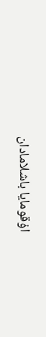اۇقومایا باشلامادان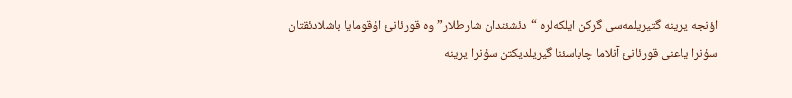اؤنجە یرینە گتیریلمەسی گرکن ایلکەلرە “دئشئندان شارطلار” وە قورئانئ اۇقومایا باشلادئقتان سۇنرا یاعنی قورئانئ آنلاما چاباسئنا گیریلدیکتن سۇنرا یرینە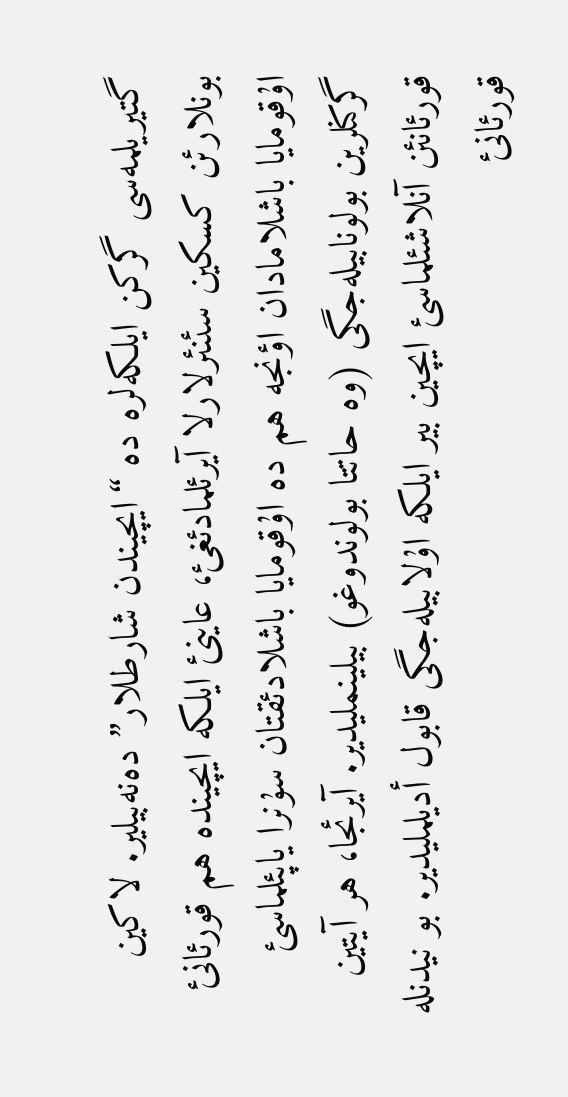گتیریلمەسی گرکن ایلکەلرە دە “ایچیندن شارطلار” دەنەبیلیر. لاکین بونلارئن کسکین سئنئرلارلا آیرئلمادئغئ، عاینئ ایلکە ایچیندە هم قورئانئ اۇقومایا باشلامادان اؤنجە هم دە اۇقومایا باشلادئقتان سۇنرا یاپئلماسئ گرکنلرین بولونابیلەجگی (وە حاتتا بولوندوغو) بیلینملیدیر. آیرئجا، هر آیتین قورئانئن آنلاشئلماسئ ایچین بیر ایلکە اۇلابیلەجگی قابول أدیلملیدیر. بو نیدنلە قورئانئ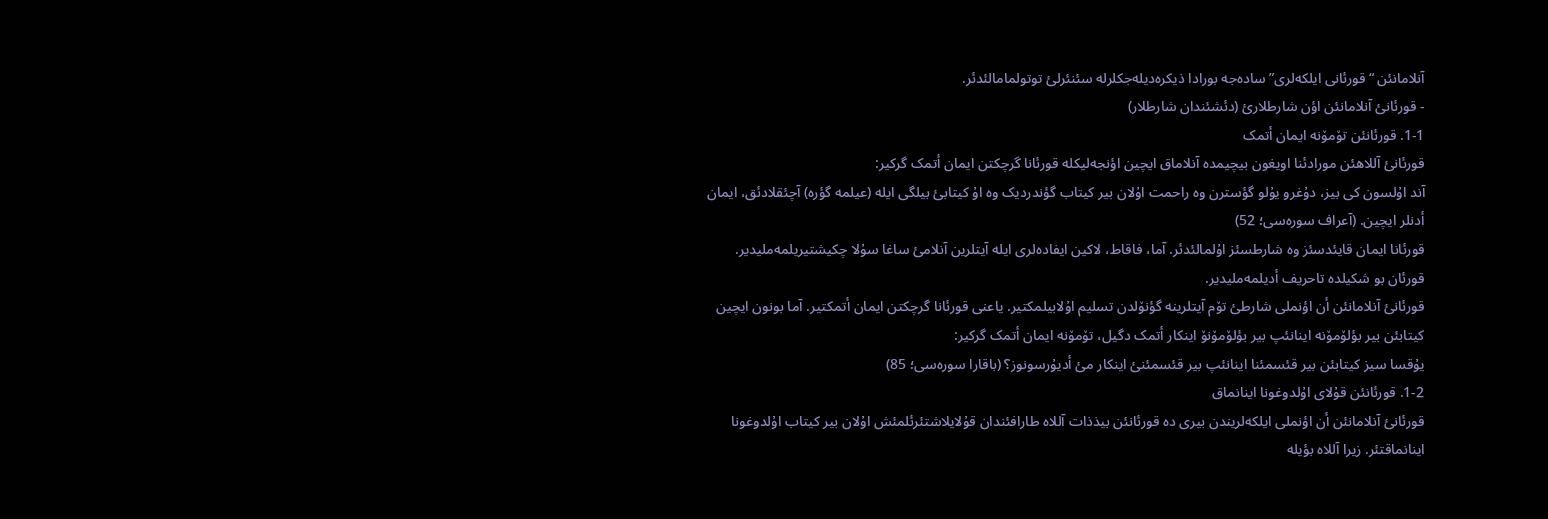آنلامانئن “قورئانی ایلکەلری” سادەجە بورادا ذیکرەدیلەجکلرلە سئنئرلئ توتولمامالئدئر.
- قورئانئ آنلامانئن اؤن شارطلارئ (دئشئندان شارطلار)
1-1. قورئانئن تۆمۆنە ایمان أتمک
قورئانئ آللاهئن مورادئنا اویغون بیچیمدە آنلاماق ایچین اؤنجەلیکلە قورئانا گرچکتن ایمان أتمک گرکیر:
آند اۇلسون کی بیز، دۇغرو یۇلو گؤسترن وە راحمت اۇلان بیر کیتاب گؤندردیک وە اۇ کیتابئ بیلگی ایلە (عیلمە گؤرە) آچئقلادئق، ایمان أدنلر ایچین. (آعراف سورەسی؛ 52)
قورئانا ایمان قایئدسئز وە شارطسئز اۇلمالئدئر. آما، فاقاط، لاکین ایفادەلری ایلە آیتلرین آنلامئ ساغا سۇلا چکیشتیریلمەملیدیر. قورئان بو شکیلدە تاحریف أدیلمەملیدیر.
قورئانئ آنلامانئن أن اؤنملی شارطئ تۆم آیتلرینە گؤنۆلدن تسلیم اۇلابیلمکتیر. یاعنی قورئانا گرچکتن ایمان أتمکتیر. آما بونون ایچین کیتابئن بیر بؤلۆمۆنە اینانئپ بیر بؤلۆمۆنۆ اینکار أتمک دگیل، تۆمۆنە ایمان أتمک گرکیر:
یۇقسا سیز کیتابئن بیر قئسمئنا اینانئپ بیر قئسمئنئ اینکار مئ أدیۇرسونوز؟ (باقارا سورەسی؛ 85)
1-2. قورئانئن قۇلای اۇلدوغونا اینانماق
قورئانئ آنلامانئن أن اؤنملی ایلکەلریندن بیری دە قورئانئن بیذذات آللاە طارافئندان قۇلایلاشتئرئلمئش اۇلان بیر کیتاب اۇلدوغونا اینانماقتئر. زیرا آللاە بؤیلە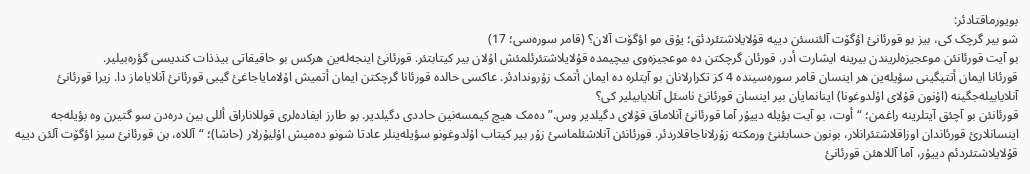بویورماقتادئر:
شو بیر گرچک کی، بیز بو قورئانئ اؤگۆت آلئنسئن دییە قۇلایلاشتئردئق؛ یۇق مو اؤگۆت آلان؟ (قامر سورەسی؛ 17)
بو آیت قورئانئن موعجیزەلریندن بیرینە ایشارت أدر. قورئان گرچکتن دە موعجیزەوی بیچیمدە قۇلایلاشتئرئلمئش اۇلان بیر کیتابتئر. قورئانئ اینجەلەین هرکس بو حاقیقاتی بیذذات کندیسی گؤرەبیلیر.
قورئانا ایمان أتتیگینی سؤیلەین هر اینسان قامر سورەسیندە 4 کز تکرارلانان بو آیتلرە دە ایمان أتمک زۇروندادئر. عاکسی حالدە قورئانا گرچکتن ایمان أتمیش اۇلامایاجاغئ گیبی قورئانئ آنلایاماز دا. زیرا قورئانئ آنلایابیلەجگینە (اۇنون قۇلای اۇلدوغونا) اینانمایان بیر اینسان قورئانئ ناسئل آنلایابیلیر کی؟
قورئانئن بو آچئق آیتلرینە راغمن؛ “أوت، بو آیت بؤیلە دییۇر آما قورئانئ آنلاماق قۇلای دگیلدیر وس.” دەمک هیچ کیمسەنین حاددی دگیلدیر. بو طارز ایفادەلری قوللاناراق أللی بین درەدن سو گتیرن وە بؤیلەجە اینسانلارئ قورئاندان اوزاقلاشتئرانلار، بونون حسابئنئ ورمکتە زۇرلاناجاقلاردئر. قورئانئن آنلاشئلماسئ زۇر بیر کیتاب اۇلدوغونو سؤیلەینلر عادتا شونو دەمیش اۇلیۇرلار (حاشا)؛ “آللاە، بن قورئانئ سیز اؤگۆت آلئن دییە قۇلایلاشتئردئم دییۇر، آما آللاهئن قورئانئ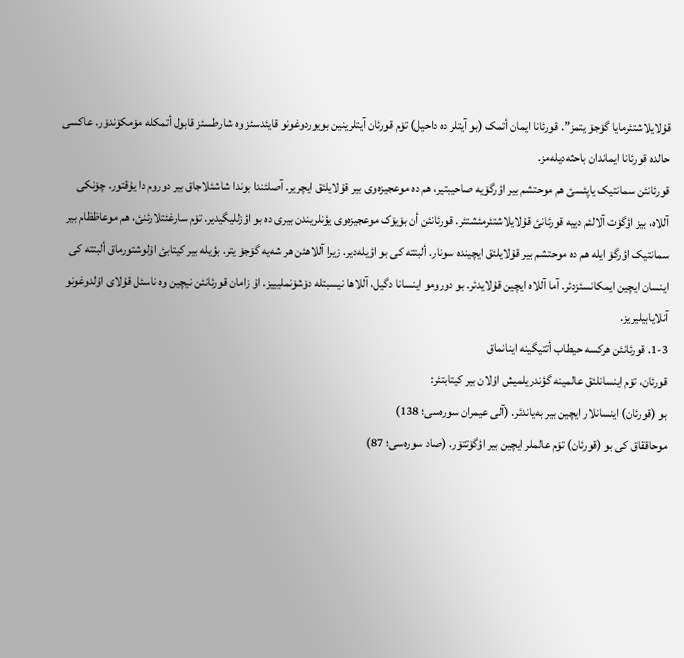قۇلایلاشتئرمایا گۆجۆ یتمز”. قورئانا ایمان أتمک (بو آیتلر دە داحیل) تۆم قورئان آیتلرینین بویوردوغونو قایئدسئز وە شارطسئز قابول أتمکلە مۆمکۆندۆر. عاکسی حالدە قورئانا ایماندان باحثەدیلەمز.
قورئانئن سمانتیک یاپئسئ هم موحتشم بیر اؤرگۆیە صاحیبتیر، هم دە موعجیزەوی بیر قۇلایلئق ایچریر. آصلئندا بوندا شاشئلاجاق بیر دوروم دا یۇقتور. چۆنکی آللاە، بیز اؤگۆت آلالئم دییە قورئانئ قۇلایلاشتئرمئشتئر. قورئانئن أن بۆیۆک موعجیزەوی یؤنلریندن بیری دە بو اؤزللیگیدیر. تۆم سارغئتلارئنئ، هم موعاظظام بیر سمانتیک اؤرگۆ ایلە هم دە موحتشم بیر قۇلایلئق ایچیندە سونار. ألبتتە کی بو اؤیلەدیر. زیرا آللاهئن هر شەیە گۆجۆ یتر. بؤیلە بیر کیتابئ اۇلوشتورماق ألبتتە کی اینسان ایچین ایمکانسئزدئر. آما آللاە ایچین قۇلایدئر. بو دورومو اینسانا دگیل، آللاها نیسبتلە دۆشۆنملیییز. اۇ زامان قورئانئن نیچین وە ناسئل قۇلای اۇلدوغونو آنلایابیلیریز.
1-3. قورئانئن هرکسە حیطاب أتتیگینە اینانماق
قورئان، تۆم اینسانلئق عالمینە گؤندریلمیش اۇلان بیر کیتابتئر:
بو (قورئان) اینسانلار ایچین بیر بەیاندئر. (آلی عیمران سورەسی؛ 138)
موحاققاق کی بو (قورئان) تۆم عالملر ایچین بیر اؤگۆتتۆر. (صاد سورەسی؛ 87)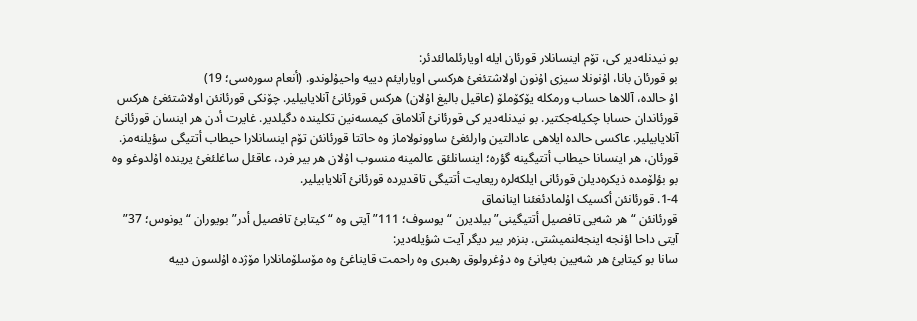بو نیدنلەدیر کی، تۆم اینسانلار قورئان ایلە اویارئلمالئدئر:
بو قورئان بانا، اۇنونلا سیزی اۇنون اولاشتئغئ هرکسی اویارایئم دییە واحیۇلوندو. (أنعام سورەسی؛ 19)
اۇ حالدە، آللاها حساب ورمکلە یۆکۆملۆ (عاقیل بالیغ اۇلان) هرکس قورئانئ آنلایابیلیر. چۆنکی قورئانئن اولاشتئغئ هرکس قورئاندان حسابا چکیلەجکتیر. بو نیدنلەدیر کی قورئانئ آنلاماق کیمسەنین تکلیندە دگیلدیر. غایرت أدن هر اینسان قورئانئ آنلایابیلیر. عاکسی حالدە ایلاهی عادالتین وارلئغئ ساوونولاماز وە حاتتا قورئانئن تۆم اینسانلارا حیطاب أتتیگی سؤیلنەمز. قورئان، هر اینسانا حیطاب أتتیگینە گؤرە؛ اینسانلئق عالمینە منسوب اۇلان هر بیر فرد، عاقئل ساغلئغئ یریندە اۇلدوغو وە بو بؤلۆمدە ذیکرەدیلن قورئانی ایلکەلرە ریعایت أتتیگی تاقدیردە قورئانئ آنلایابیلیر.
1-4. قورئانئن أکسیک اۇلمادئغئنا اینانماق
قورئانئن “هر شەیی تافصیل أتتیگینی” بیلدیرن “یوسوف؛ 111” آیتی وە “کیتابئ تافصیل أدر” بویوران “یونوس؛ 37” آیتی داحا اؤنجە اینجەلنمیشتی. بنزەر بیر دیگر آیت شؤیلەدیر:
سانا بو کیتابئ هر شەیین بەیانئ وە دۇغرولوق رهبری وە راحمت قایناغئ وە مۆسلۆمانلارا مۆژدە اۇلسون دییە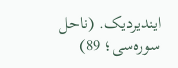ایندیردیک. (ناحل سورەسی؛ 89)